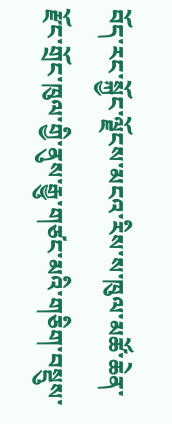བོད་རང་སྐྱོང་ལྗོངས་མངའ་རིས་ས་ཁུལ་མཚོ་ཆེན་རྫོང་གྲོང་ཁུལ་གྱི་ནུས་རྒྱུ་གཙང་མའི་གཅིག་བསྡུས་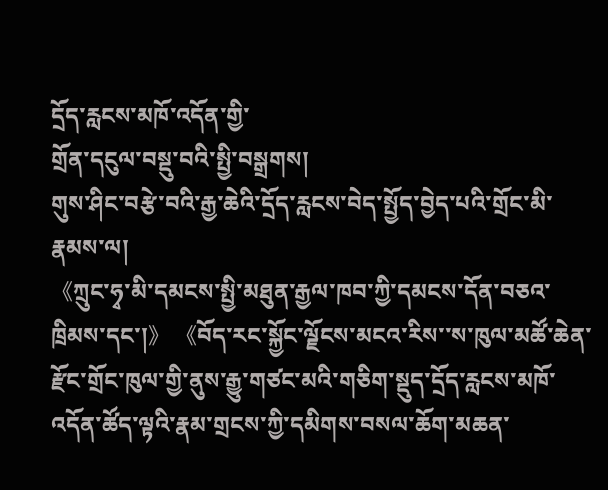དྲོད་རླངས་མཁོ་འདོན་གྱི་
གྲོན་དངུལ་བསྡུ་བའི་སྤྱི་བསྒྲགས།
གུས་ཤིང་བརྩེ་བའི་རྒྱ་ཆེའི་དྲོད་རླངས་བེད་སྤྱོད་བྱེད་པའི་གྲོང་མི་རྣམས་ལ།
《ཀྲུང་ཧྭ་མི་དམངས་སྤྱི་མཐུན་རྒྱལ་ཁབ་ཀྱི་དམངས་དོན་བཅའ་ཁྲིམས་དང་།》 《བོད་རང་སྐྱོང་ལྗོངས་མངའ་རིས་་ས་ཁུལ་མཚོ་ཆེན་རྫོང་གྲོང་ཁུལ་གྱི་ནུས་རྒྱུ་གཙང་མའི་གཅིག་སྡུད་དྲོད་རླངས་མཁོ་འདོན་ཚོད་ལྟའི་རྣམ་གྲངས་ཀྱི་དམིགས་བསལ་ཆོག་མཆན་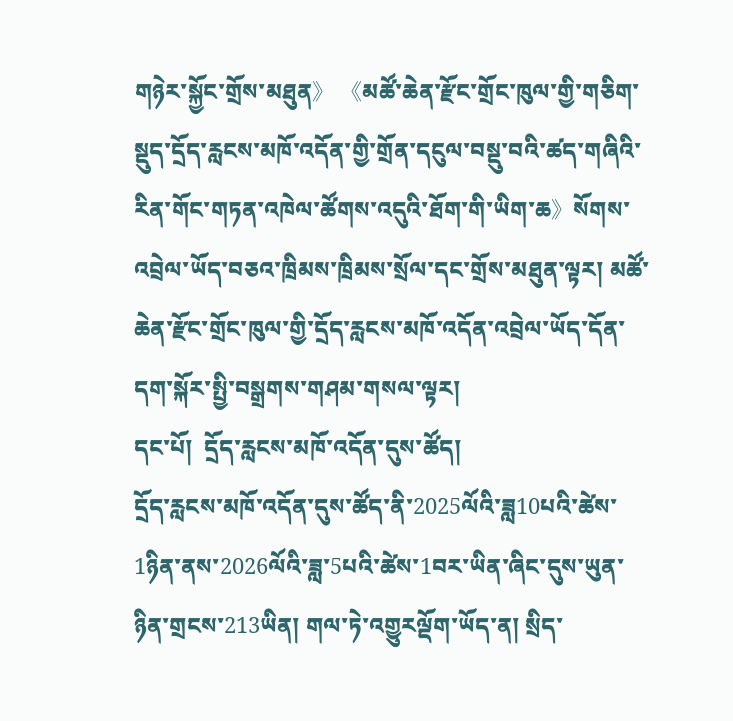གཉེར་སྐྱོང་གྲོས་མཐུན》 《མཚོ་ཆེན་རྫོང་གྲོང་ཁུལ་གྱི་གཅིག་སྡུད་དྲོད་རླངས་མཁོ་འདོན་གྱི་གྲོན་དངུལ་བསྡུ་བའི་ཚད་གཞིའི་རིན་གོང་གཏན་འཁེལ་ཚོགས་འདུའི་ཐོག་གི་ཡིག་ཆ》སོགས་འབྲེལ་ཡོད་བཅའ་ཁྲིམས་ཁྲིམས་སྲོལ་དང་གྲོས་མཐུན་ལྟར། མཚོ་ཆེན་རྫོང་གྲོང་ཁུལ་གྱི་དྲོད་རླངས་མཁོ་འདོན་འབྲེལ་ཡོད་དོན་དག་སྐོར་སྤྱི་བསྒྲགས་གཤམ་གསལ་ལྟར།
དང་པོ།  དྲོད་རླངས་མཁོ་འདོན་དུས་ཚོད།
དྲོད་རླངས་མཁོ་འདོན་དུས་ཚོད་ནི་2025ལོའི་ཟླ10པའི་ཚེས་1ཉིན་ནས་2026ལོའི་ཟླ་5པའི་ཚེས་1བར་ཡིན་ཞིང་དུས་ཡུན་ཉིན་གྲངས་213ཡིན། གལ་ཏེ་འགྱུརལྡོག་ཡོད་ན། སྲིད་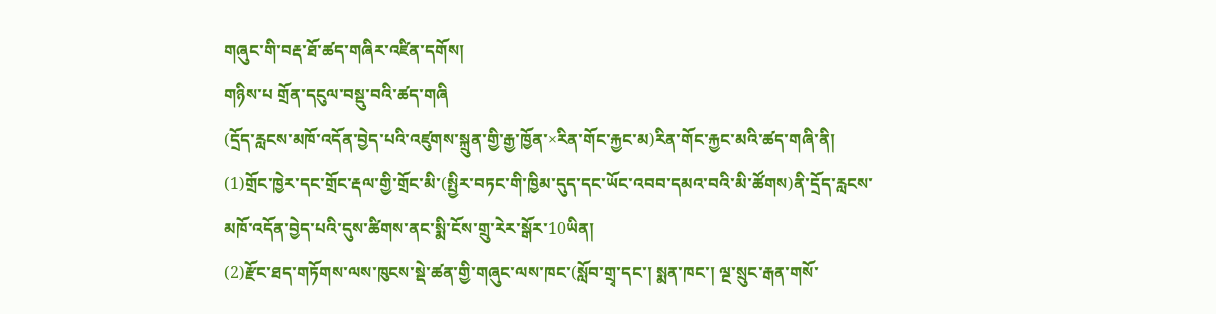གཞུང་གི་བརྡ་ཐོ་ཚད་གཞིར་འཛིན་དགོས།
གཉིས་པ གྲོན་དངུལ་བསྡུ་བའི་ཚད་གཞི
(དྲོད་རླངས་མཁོ་འདོན་བྱེད་པའི་འཛུགས་སྐྲུན་གྱི་རྒྱ་ཁྱོན་×རིན་གོང་རྐྱང་མ)རིན་གོང་རྐྱང་མའི་ཚད་གཞི་ནི།
(1)གྲོང་ཁྱེར་དང་གྲོང་རྡལ་གྱི་གྲོང་མི་(སྤྱིར་བཏང་གི་ཁྱིམ་དུད་དང་ཡོང་འབབ་དམའ་བའི་མི་ཚོགས)ནི་དྲོད་རླངས་མཁོ་འདོན་བྱེད་པའི་དུས་ཚིགས་ནང་སྨི་ངོས་གྲུ་རེར་སྒོར་10ཡིན།
(2)རྫོང་ཐད་གཏོགས་ལས་ཁུངས་སྡེ་ཚན་གྱི་གཞུང་ལས་ཁང་(སློབ་གྲྭ་དང་། སྨན་ཁང་། ལྔ་སྲུང་རྒན་གསོ་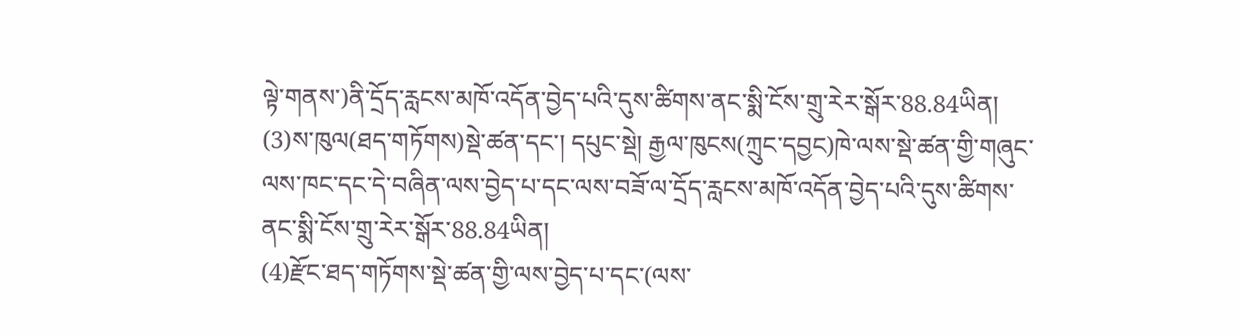ལྟེ་གནས་)ནི་དྲོད་རླངས་མཁོ་འདོན་བྱེད་པའི་དུས་ཚིགས་ནང་སྨི་ངོས་གྲུ་རེར་སྒོར་88.84ཡིན།
(3)ས་ཁུལ(ཐད་གཏོགས)སྡེ་ཚན་དང་། དཔུང་སྡེ། རྒྱལ་ཁུངས(ཀྲུང་དབྱང)ཁེ་ལས་སྡེ་ཚན་གྱི་གཞུང་ལས་ཁང་དང་དེ་བཞིན་ལས་བྱེད་པ་དང་ལས་བཟོ་ལ་དྲོད་རླངས་མཁོ་འདོན་བྱེད་པའི་དུས་ཚིགས་ནང་སྨི་ངོས་གྲུ་རེར་སྒོར་88.84ཡིན།
(4)རྫོང་ཐད་གཏོགས་སྡེ་ཚན་གྱི་ལས་བྱེད་པ་དང་(ལས་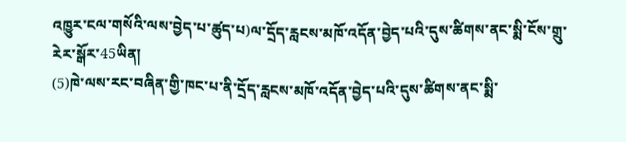འཁྱུར་ངལ་གསོའི་ལས་བྱེད་པ་ཚུད་པ)ལ་དྲོད་རླངས་མཁོ་འདོན་བྱེད་པའི་དུས་ཚིགས་ནང་སྨི་ངོས་གྲུ་རེར་སྒོར་45ཡིན།
(5)ཁེ་ལས་རང་བཞིན་གྱི་ཁང་པ་ནི་དྲོད་རླངས་མཁོ་འདོན་བྱེད་པའི་དུས་ཚིགས་ནང་སྨི་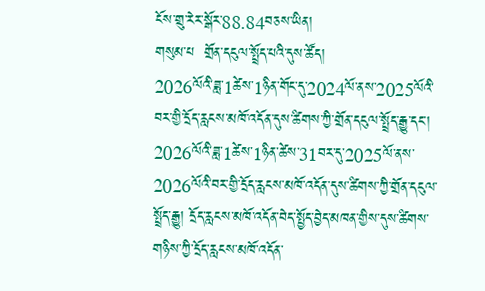ངོས་གྲུ་རེར་སྒོར་88.84བཅས་ཡིན།
གསུམ་པ  གྲོན་དངུལ་སྤྲོད་པའི་དུས་ཚོད།
2026ལོའི་ཟླ་1ཚེས་1ཉིན་གོང་དུ་2024ལོ་ནས་2025ལོའི་བར་གྱི་དྲོད་རླངས་མཁོ་འདོན་དུས་ཚིགས་ཀྱི་གྲོན་དངུལ་སྤྲོད་རྒྱུ་དང་། 2026ལོའི་ཟླ་1ཚེས་1ཉིན་ཚེས་31བར་དུ་2025ལོ་ནས་2026ལོའི་བར་གྱི་དྲོད་རླངས་མཁོ་འདོན་དུས་ཚིགས་ཀྱི་གྲོན་དངུལ་སྤྲོད་རྒྱུ། དྲོད་རླངས་མཁོ་འདོན་བེད་སྤྱོད་བྱེད་མཁན་གྱིས་དུས་ཚིགས་གཉིས་ཀྱི་དྲོད་རླངས་མཁོ་འདོན་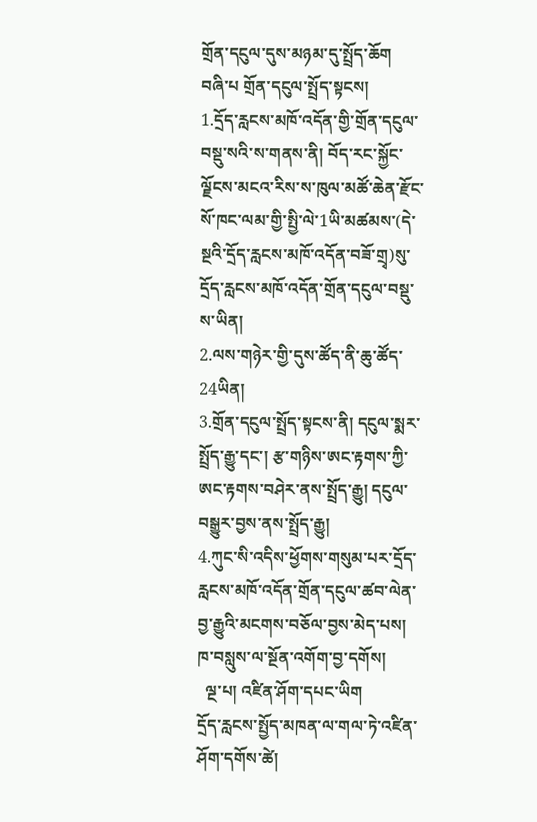གྲོན་དངུལ་དུས་མཉམ་དུ་སྤྲོད་ཆོག
བཞི་པ གྲོན་དངུལ་སྤྲོད་སྟངས།
1.དྲོད་རླངས་མཁོ་འདོན་གྱི་གྲོན་དངུལ་བསྡུ་སའི་ས་གནས་ནི། བོད་རང་སྐྱོང་ལྗོངས་མངའ་རིས་ས་ཁུལ་མཚོ་ཆེན་རྫོང་སོ་ཁང་ལམ་གྱི་སྤྱི་ལེ་1ཡི་མཚམས་(དེ་སྔའི་དྲོད་རླངས་མཁོ་འདོན་བཟོ་གྲྭ)སུ་དྲོད་རླངས་མཁོ་འདོན་གྲོན་དངུལ་བསྡུ་ས་ཡིན།
2.ལས་གཉེར་གྱི་དུས་ཚོད་ནི་ཆུ་ཚོད་24ཡིན།
3.གྲོན་དངུལ་སྤྲོད་སྟངས་ནི། དངུལ་སྨར་སྤྲོད་རྒྱུ་དང་། རྩ་གཉིས་ཨང་རྟགས་ཀྱི་ཨང་རྟགས་བཤེར་ནས་སྤྲོད་རྒྱུ། དངུལ་བསྒྱུར་བྱས་ནས་སྤྲོད་རྒྱུ།
4.ཀུང་སི་འདིས་ཕྱོགས་གསུམ་པར་དྲོད་རླངས་མཁོ་འདོན་གྲོན་དངུལ་ཚབ་ལེན་བྱ་རྒྱུའི་མངགས་བཅོལ་བྱས་མེད་པས། ཁ་བསླུས་ལ་སྔོན་འགོག་བྱ་དགོས།
  ལྔ་པ། འཛིན་ཤོག་དཔང་ཡིག
དྲོད་རླངས་སྤྱོད་མཁན་ལ་གལ་ཏེ་འཛིན་ཤོག་དགོས་ཚེ།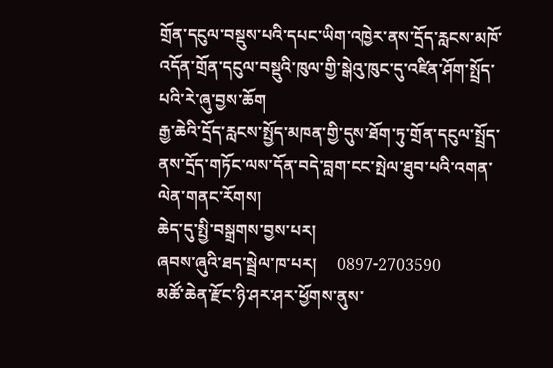གྲོན་དངུལ་བསྡུས་པའི་དཔང་ཡིག་འཁྱེར་ནས་དྲོད་རླངས་མཁོ་འདོན་གྲོན་དངུལ་བསྡུའི་ཁུལ་གྱི་སྒེའུ་ཁུང་དུ་འཛིན་ཤོག་སྤྲོད་པའི་རེ་ཞུ་བྱས་ཆོག
རྒྱ་ཆེའི་དྲོད་རླངས་སྤྱོད་མཁན་གྱི་དུས་ཐོག་ཏུ་གྲོན་དངུལ་སྤྲོད་ནས་དྲོད་གཏོང་ལས་དོན་བདེ་བླག་ངང་སྤེལ་ཐུབ་པའི་འགན་ལེན་གནང་རོགས།
ཆེད་དུ་སྤྱི་བསྒྲགས་བྱས་པར།
ཞབས་ཞུའི་ཐད་སྦྲེལ་ཁ་པར།     0897-2703590
མཚོ་ཆེན་རྫོང་ཉི་ཤར་ཤར་ཕྱོགས་ནུས་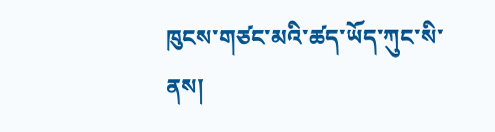ཁུངས་གཙང་མའི་ཚད་ཡོད་ཀུང་སི་ནས།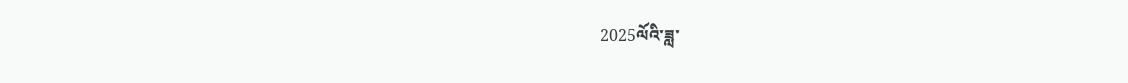2025ལོའི་ཟླ་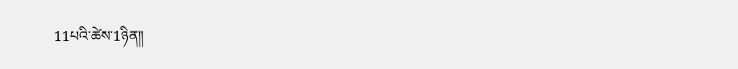11པའི་ཚེས་1ཉིན༎